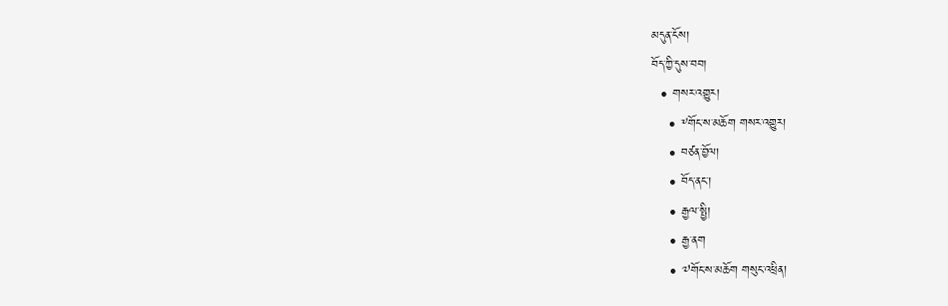མདུན་ངོས།
བོད་ཀྱི་དུས་བབ།
  • གསར་འགྱུར།
    • ༸གོང་ས་མཆོག གསར་འགྱུར།
    • བཙན་བྱོལ།
    • བོད་ནང་།
    • རྒྱལ་སྤྱི།
    • རྒྱ་ནག
    • ༧གོང་ས་མཆོག གསུང་འཕྲིན།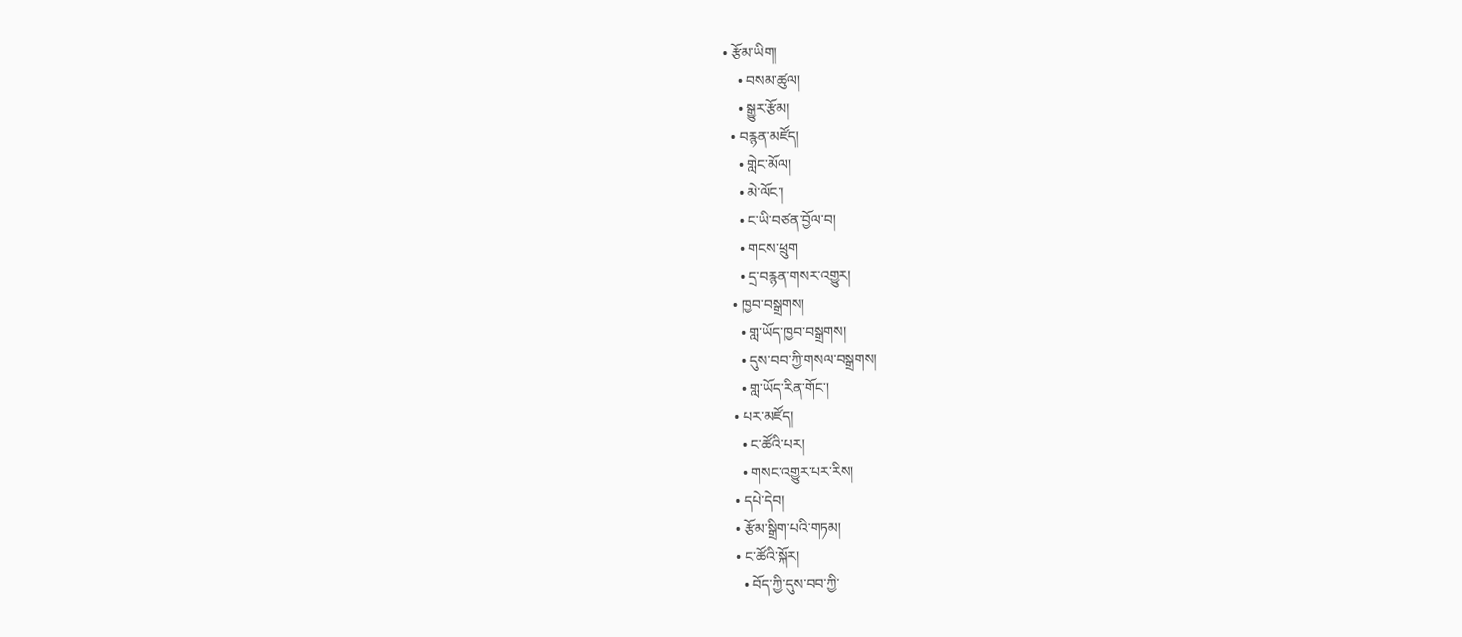• རྩོམ་ཡིག།
    • བསམ་ཚུལ།
    • སྒྱུར་རྩོམ།
  • བརྙན་མཛོད།
    • གླེང་མོལ།
    • མེ་ལོང་།
    • ང་ཡི་བཙན་བྱོལ་བ།
    • གངས་ཕྲུག
    • དྲ་བརྙན་གསར་འགྱུར།
  • ཁྱབ་བསྒྲགས།
    • གླ་ཡོད་ཁྱབ་བསྒྲགས།
    • དུས་བབ་ཀྱི་གསལ་བསྒྲགས།
    • གླ་ཡོད་རིན་གོང་།
  • པར་མཛོད།
    • ང་ཚོའི་པར།
    • གསང་འགྱུར་པར་རིས།
  • དཔེ་དེབ།
  • རྩོམ་སྒྲིག་པའི་གཏམ།
  • ང་ཚོའི་སྐོར།
    • བོད་ཀྱི་དུས་བབ་ཀྱི་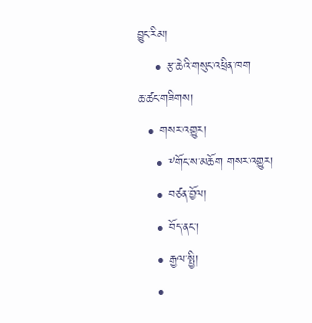བྱུང་རིམ།
    • རྩ་ཆེའི་གསུང་འཕྲིན་ཁག
ཆ་ཚང་གཟིགས།
  • གསར་འགྱུར།
    • ༸གོང་ས་མཆོག གསར་འགྱུར།
    • བཙན་བྱོལ།
    • བོད་ནང་།
    • རྒྱལ་སྤྱི།
    •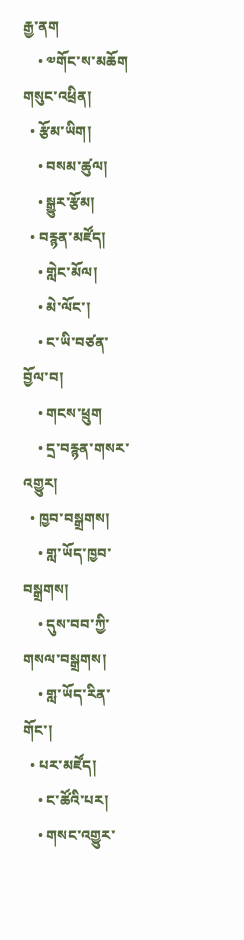རྒྱ་ནག
    • ༧གོང་ས་མཆོག གསུང་འཕྲིན།
  • རྩོམ་ཡིག།
    • བསམ་ཚུལ།
    • སྒྱུར་རྩོམ།
  • བརྙན་མཛོད།
    • གླེང་མོལ།
    • མེ་ལོང་།
    • ང་ཡི་བཙན་བྱོལ་བ།
    • གངས་ཕྲུག
    • དྲ་བརྙན་གསར་འགྱུར།
  • ཁྱབ་བསྒྲགས།
    • གླ་ཡོད་ཁྱབ་བསྒྲགས།
    • དུས་བབ་ཀྱི་གསལ་བསྒྲགས།
    • གླ་ཡོད་རིན་གོང་།
  • པར་མཛོད།
    • ང་ཚོའི་པར།
    • གསང་འགྱུར་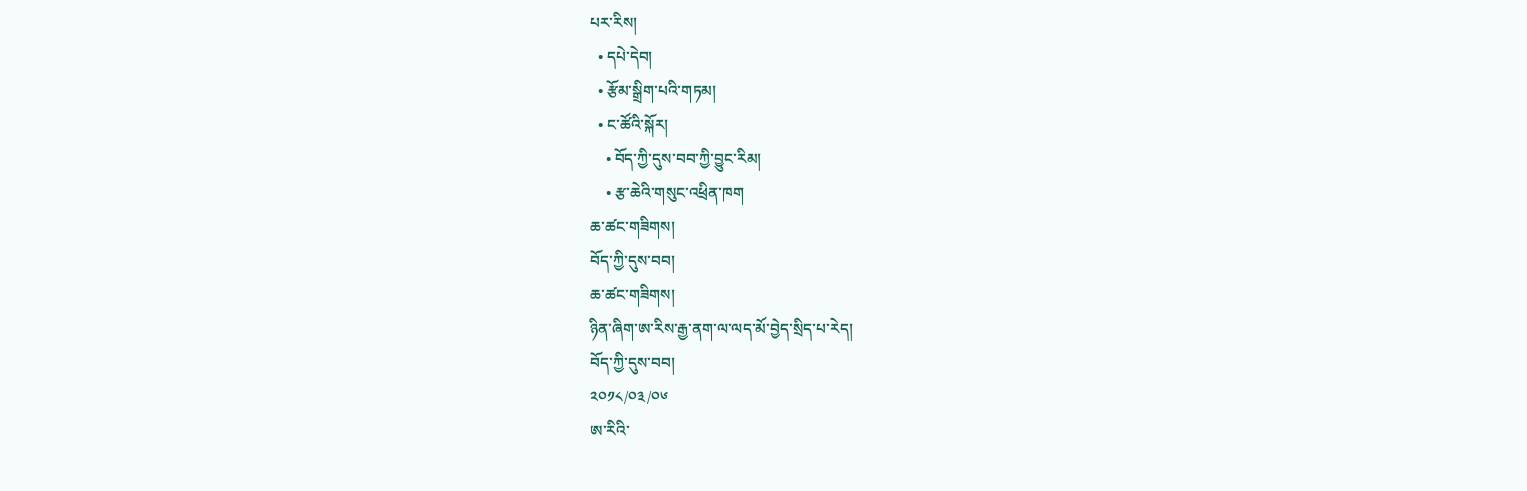པར་རིས།
  • དཔེ་དེབ།
  • རྩོམ་སྒྲིག་པའི་གཏམ།
  • ང་ཚོའི་སྐོར།
    • བོད་ཀྱི་དུས་བབ་ཀྱི་བྱུང་རིམ།
    • རྩ་ཆེའི་གསུང་འཕྲིན་ཁག
ཆ་ཚང་གཟིགས།
བོད་ཀྱི་དུས་བབ།
ཆ་ཚང་གཟིགས།
ཉིན་ཞིག་ཨ་རིས་རྒྱ་ནག་ལ་ལད་མོ་བྱེད་སྲིད་པ་རེད།
བོད་ཀྱི་དུས་བབ།
༢༠༡༨/༠༣/༠༦
ཨ་རིའི་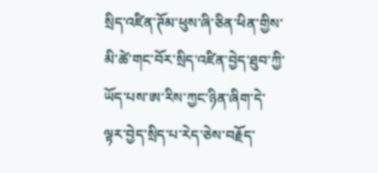སྲིད་འཛིན་ཊོམ་ཕུས་ཞི་ཅིན་ཕིན་གྱིས་མི་ཚེ་གང་བོར་སྲིད་འཛིན་བྱེད་ཐུབ་ཀྱི་ཡོད་པས་ཨ་རིས་ཀྱང་ཉིན་ཞིག་དེ་ལྟར་བྱེད་སྲིད་པ་རེད་ཅེས་བརྗོད་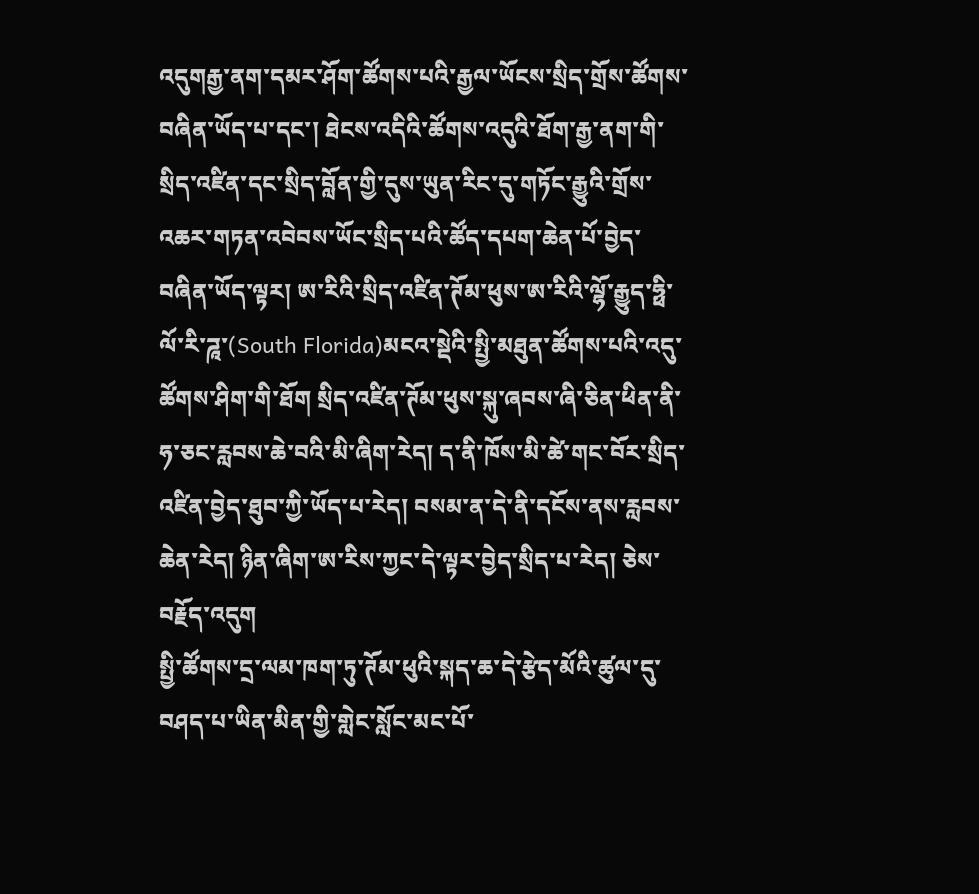འདུགརྒྱ་ནག་དམར་ཤོག་ཚོགས་པའི་རྒྱལ་ཡོངས་སྲིད་གྲོས་ཚོགས་བཞིན་ཡོད་པ་དང་། ཐེངས་འདིའི་ཚོགས་འདུའི་ཐོག་རྒྱ་ནག་གི་སྲིད་འཛིན་དང་སྲིད་བློན་གྱི་དུས་ཡུན་རིང་དུ་གཏོང་རྒྱུའི་གྲོས་འཆར་གཏན་འབེབས་ཡོང་སྲིད་པའི་ཚོད་དཔག་ཆེན་པོ་བྱེད་བཞིན་ཡོད་ལྟར། ཨ་རིའི་སྲིད་འཛིན་ཊོམ་ཕུས་ཨ་རིའི་ལྷོ་རྒྱུད་ཧྥི་ལོ་རི་ཌཱ་(South Florida)མངའ་སྡེའི་སྤྱི་མཐུན་ཚོགས་པའི་འདུ་ཚོགས་ཤིག་གི་ཐོག སྲིད་འཛིན་ཊོམ་ཕུས་སྐུ་ཞབས་ཞི་ཅིན་ཕིན་ནི་ཧ་ཅང་རླབས་ཆེ་བའི་མི་ཞིག་རེད། ད་ནི་ཁོས་མི་ཚེ་གང་བོར་སྲིད་འཛིན་བྱེད་ཐུབ་ཀྱི་ཡོད་པ་རེད། བསམ་ན་དེ་ནི་དངོས་ནས་རླབས་ཆེན་རེད། ཉིན་ཞིག་ཨ་རིས་ཀྱང་དེ་ལྟར་བྱེད་སྲིད་པ་རེད། ཅེས་བརྗོད་འདུག
སྤྱི་ཚོགས་དྲ་ལམ་ཁག་ཏུ་ཊོམ་ཕུའི་སྐད་ཆ་དེ་རྩེད་མོའི་ཚུལ་དུ་བཤད་པ་ཡིན་མིན་གྱི་གླེང་སློང་མང་པོ་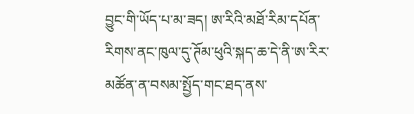བྱུང་གི་ཡོད་པ་མ་ཟད། ཨ་རིའི་མཐོ་རིམ་དཔོན་རིགས་ནང་ཁུལ་དུ་ཊོམ་ཕུའི་སྐད་ཆ་དེ་ནི་ཨ་རིར་མཚོན་ན་བསམ་སྤྱོད་གང་ཐད་ནས་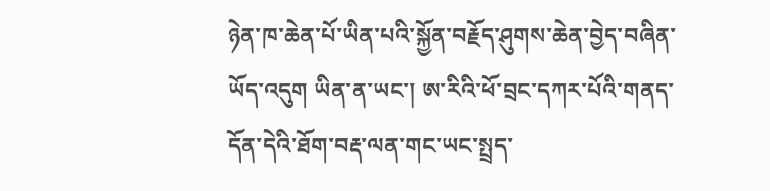ཉེན་ཁ་ཆེན་པོ་ཡིན་པའི་སྐྱོན་བརྗོད་ཤུགས་ཆེན་བྱེད་བཞིན་ཡོད་འདུག ཡིན་ན་ཡང་། ཨ་རིའི་ཕོ་བྲང་དཀར་པོའི་གནད་དོན་དེའི་ཐོག་བརྡ་ལན་གང་ཡང་སྤྲད་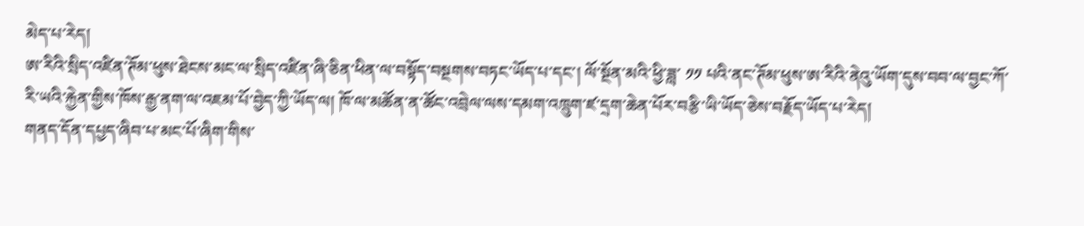མེད་པ་རེད།
ཨ་རིའི་སྲིད་འཛིན་ཊོམ་ཕུས་ཐེངས་མང་ལ་སྲིད་འཛིན་ཞི་ཅིན་ཕིན་ལ་བསྟོད་བསྔགས་བཏང་ཡོད་པ་དང་། ལོ་སྔོན་མའི་ཕྱི་ཟླ་ ༡༡ པའི་ནང་ཊོམ་ཕུས་ཨ་རིའི་ནེའུ་ཡོག་དུས་བབ་ལ་བྱང་ཀོ་རི་ཡའི་རྐྱེན་གྱིས་ཁོས་རྒྱ་ནག་ལ་འཇམ་པོ་བྱེད་ཀྱི་ཡོད་ལ། ཁོ་ལ་མཚོན་ན་ཚོང་འབྲེལ་ལས་དམག་འཁྲུག་ཛ་དྲག་ཆེན་པོར་བརྩི་ཡི་ཡོད་ཅེས་བརྗོད་ཡོད་པ་རེད།
གནད་དོན་དཔྱད་ཞིབ་པ་མང་པོ་ཞིག་གིས་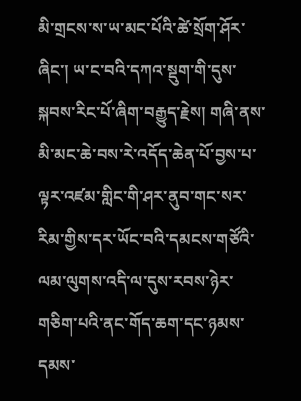མི་གྲངས་ས་ཡ་མང་པོའི་ཚེ་སྲོག་ཤོར་ཞིང་། ཡ་ང་བའི་དཀའ་སྡུག་གི་དུས་སྐབས་རིང་པོ་ཞིག་བརྒྱུད་རྗེས། གཞི་ནས་མི་མང་ཆེ་བས་རེ་འདོད་ཆེན་པོ་བྱས་པ་ལྟར་འཛམ་གླིང་གི་ཤར་ནུབ་གང་སར་རིམ་གྱིས་དར་ཡོང་བའི་དམངས་གཙོའི་ལམ་ལུགས་འདི་ལ་དུས་རབས་ཉེར་གཅིག་པའི་ནང་གོད་ཆག་དང་ཉམས་དམས་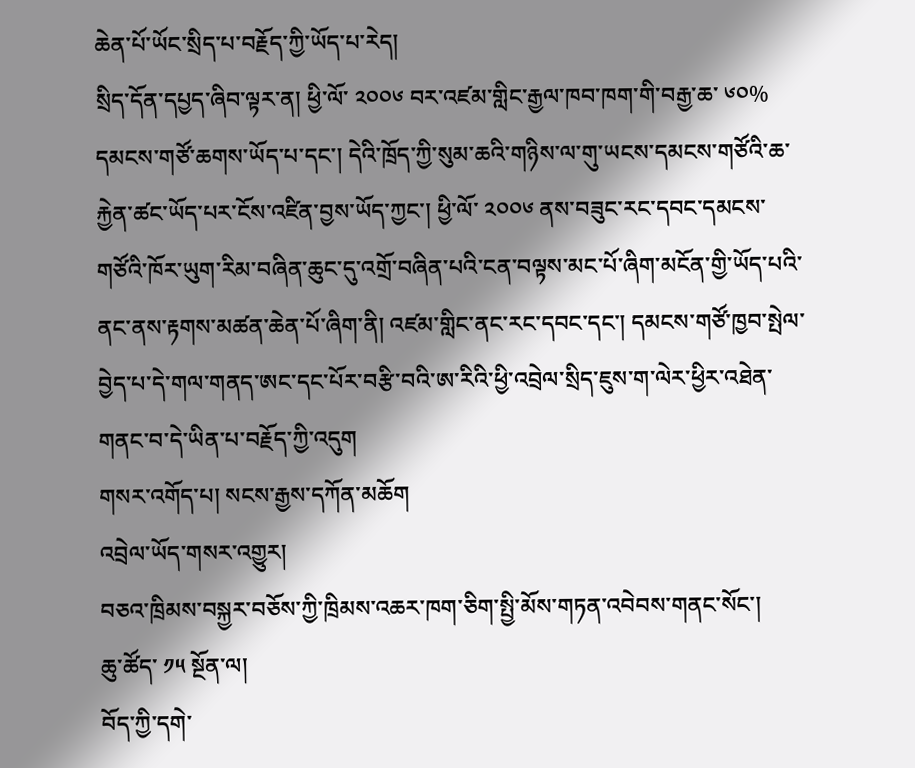ཆེན་པོ་ཡོང་སྲིད་པ་བརྗོད་ཀྱི་ཡོད་པ་རེད།
སྲིད་དོན་དཔྱད་ཞིབ་ལྟར་ན། ཕྱི་ལོ་ ༢༠༠༦ བར་འཛམ་གླིང་རྒྱལ་ཁབ་ཁག་གི་བརྒྱ་ཆ་ ༦༠% དམངས་གཙོ་ཆགས་ཡོད་པ་དང་། དེའི་ཁྲོད་ཀྱི་སུམ་ཆའི་གཉིས་ལ་གུ་ཡངས་དམངས་གཙོའི་ཆ་རྐྱེན་ཚང་ཡོད་པར་ངོས་འཛིན་བྱས་ཡོད་ཀྱང་། ཕྱི་ལོ་ ༢༠༠༦ ནས་བཟུང་རང་དབང་དམངས་གཙོའི་ཁོར་ཡུག་རིམ་བཞིན་ཆུང་དུ་འགྲོ་བཞིན་པའི་ངན་བལྟས་མང་པོ་ཞིག་མངོན་གྱི་ཡོད་པའི་ནང་ནས་རྟགས་མཚན་ཆེན་པོ་ཞིག་ནི། འཛམ་གླིང་ནང་རང་དབང་དང་། དམངས་གཙོ་ཁྱབ་སྤེལ་བྱེད་པ་དེ་གལ་གནད་ཨང་དང་པོར་བརྩི་བའི་ཨ་རིའི་ཕྱི་འབྲེལ་སྲིད་ཇུས་ག་ལེར་ཕྱིར་འཐེན་གནང་བ་དེ་ཡིན་པ་བརྗོད་ཀྱི་འདུག
གསར་འགོད་པ། སངས་རྒྱས་དཀོན་མཆོག
འབྲེལ་ཡོད་གསར་འགྱུར།
བཅའ་ཁྲིམས་བསྐྱར་བཅོས་ཀྱི་ཁྲིམས་འཆར་ཁག་ཅིག་སྤྱི་མོས་གཏན་འབེབས་གནང་སོང་།
ཆུ་ཚོད་ ༡༥ སྔོན་ལ།
བོད་ཀྱི་དགེ་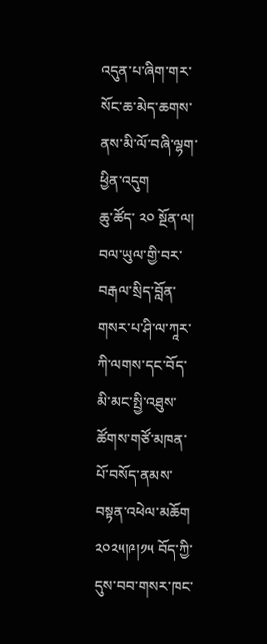འདུན་པ་ཞིག་གར་སོང་ཆ་མེད་ཆགས་ནས་མི་ལོ་བཞི་ལྷག་ཕྱིན་འདུག
ཆུ་ཚོད་ ༢༠ སྔོན་ལ།
བལ་ཡུལ་གྱི་བར་བརྒལ་སྲིད་བློན་གསར་པ་ཤི་ལ་ཀཱར་ཀི་ལགས་དང་བོད་མི་མང་སྤྱི་འཐུས་ཚོགས་གཙོ་མཁན་པོ་བསོད་ནམས་བསྟན་འཕེལ་མཆོག ༢༠༢༥།༩།༡༥ བོད་ཀྱི་དུས་བབ་གསར་ཁང་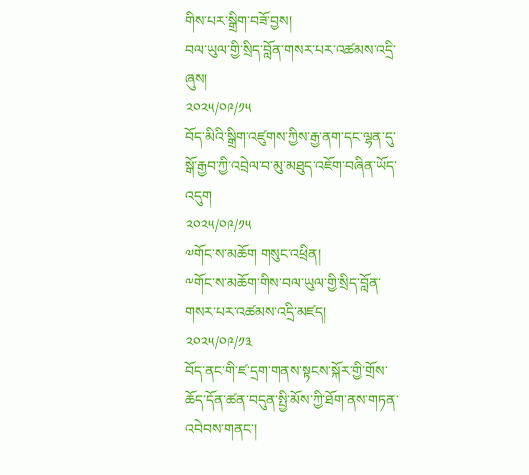གིས་པར་སྒྲིག་བཟོ་བྱས།
བལ་ཡུལ་གྱི་སྲིད་བློན་གསར་པར་འཚམས་འདྲི་ཞུས།
༢༠༢༥/༠༩/༡༥
བོད་མིའི་སྒྲིག་འཛུགས་ཀྱིས་རྒྱ་ནག་དང་ལྷན་དུ་སྒོ་རྒྱབ་ཀྱི་འབྲེལ་བ་མུ་མཐུད་འཇོག་བཞིན་ཡོད་འདུག
༢༠༢༥/༠༩/༡༥
༧གོང་ས་མཆོག གསུང་འཕྲིན།
༸གོང་ས་མཆོག་གིས་བལ་ཡུལ་གྱི་སྲིད་བློན་གསར་པར་འཚམས་འདྲི་མཛད།
༢༠༢༥/༠༩/༡༣
བོད་ནང་གི་ཛ་དྲག་གནས་སྟངས་སྐོར་གྱི་གྲོས་ཆོད་དོན་ཚན་བདུན་སྤྱི་མོས་ཀྱི་ཐོག་ནས་གཏན་འབེབས་གནང་།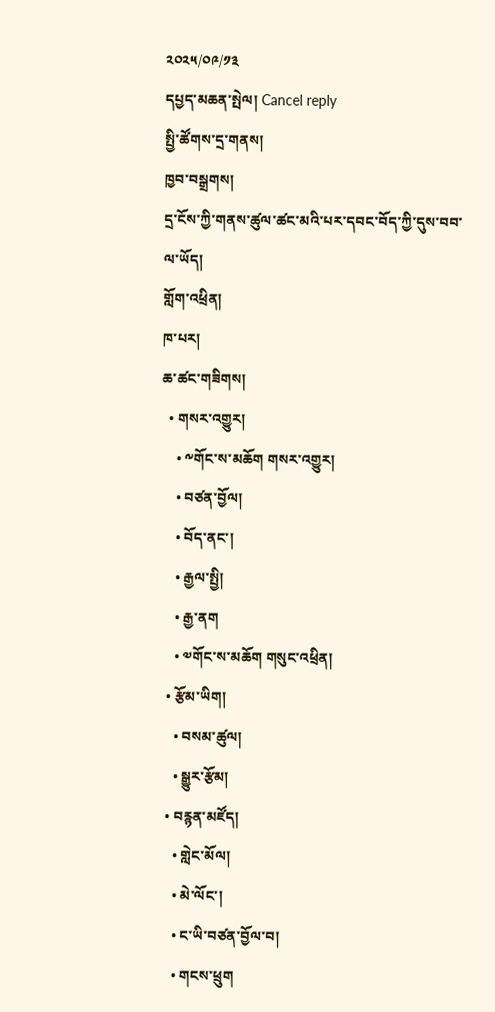༢༠༢༥/༠༩/༡༣
དཔྱད་མཆན་སྤེལ། Cancel reply
སྤྱི་ཚོགས་དྲ་གནས།
ཁྱབ་བསྒྲགས།
དྲ་ངོས་ཀྱི་གནས་ཚུལ་ཚང་མའི་པར་དབང་བོད་ཀྱི་དུས་བབ་ལ་ཡོད།
གློག་འཕྲིན།
ཁ་པར།
ཆ་ཚང་གཟིགས།
  • གསར་འགྱུར།
    • ༸གོང་ས་མཆོག གསར་འགྱུར།
    • བཙན་བྱོལ།
    • བོད་ནང་།
    • རྒྱལ་སྤྱི།
    • རྒྱ་ནག
    • ༧གོང་ས་མཆོག གསུང་འཕྲིན།
  • རྩོམ་ཡིག།
    • བསམ་ཚུལ།
    • སྒྱུར་རྩོམ།
  • བརྙན་མཛོད།
    • གླེང་མོལ།
    • མེ་ལོང་།
    • ང་ཡི་བཙན་བྱོལ་བ།
    • གངས་ཕྲུག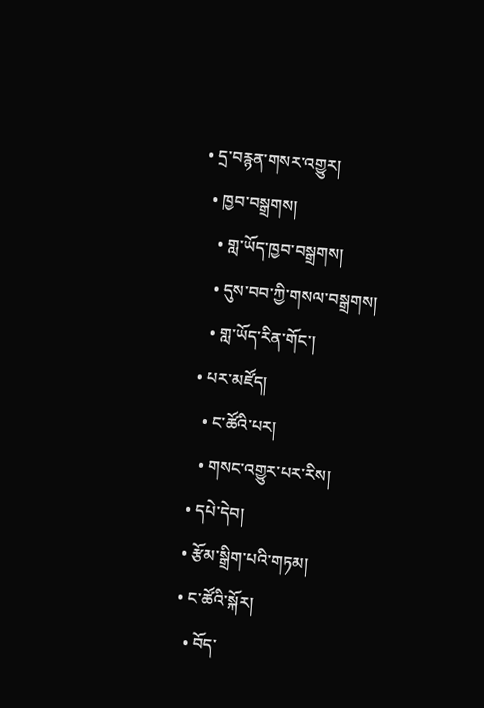• དྲ་བརྙན་གསར་འགྱུར།
  • ཁྱབ་བསྒྲགས།
    • གླ་ཡོད་ཁྱབ་བསྒྲགས།
    • དུས་བབ་ཀྱི་གསལ་བསྒྲགས།
    • གླ་ཡོད་རིན་གོང་།
  • པར་མཛོད།
    • ང་ཚོའི་པར།
    • གསང་འགྱུར་པར་རིས།
  • དཔེ་དེབ།
  • རྩོམ་སྒྲིག་པའི་གཏམ།
  • ང་ཚོའི་སྐོར།
    • བོད་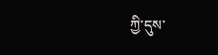ཀྱི་དུས་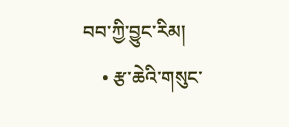བབ་ཀྱི་བྱུང་རིམ།
    • རྩ་ཆེའི་གསུང་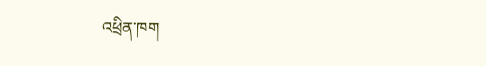འཕྲིན་ཁག